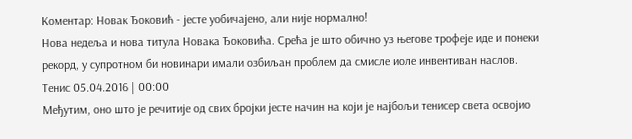Коментар: Новак Ђоковић - јесте уобичајено, али није нормално!
Нова недеља и нова титула Новака Ђоковића. Срећа је што обично уз његове трофеје иде и понеки рекорд, у супротном би новинари имали озбиљан проблем да смисле иоле инвентиван наслов.
Тенис 05.04.2016 | 00:00
Међутим, оно што је речитије од свих бројки јесте начин на који је најбољи тенисер света освојио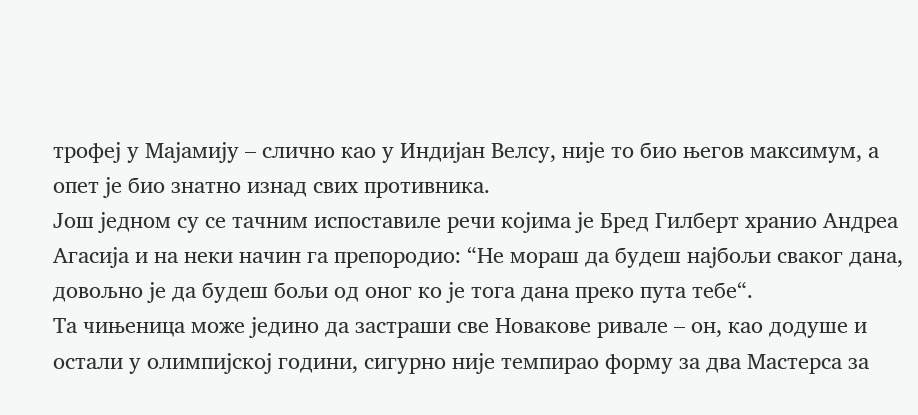трофеј у Мајамију – слично као у Индијан Велсу, није то био његов максимум, а опет је био знатно изнад свих противника.
Још једном су се тачним испоставиле речи којима је Бред Гилберт хранио Андреа Агасија и на неки начин га препородио: “Не мораш да будеш најбољи сваког дана, довољно је да будеш бољи од оног ко је тога дана преко пута тебе“.
Та чињеница може једино да застраши све Новакове ривале – он, као додуше и остали у олимпијској години, сигурно није темпирао форму за два Мастерса за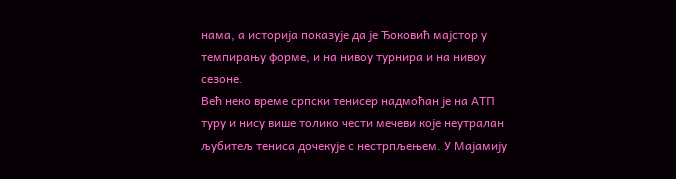нама, а историја показује да је Ђоковић мајстор у темпирању форме, и на нивоу турнира и на нивоу сезоне.
Већ неко време српски тенисер надмоћан је на АТП туру и нису више толико чести мечеви које неутралан љубитељ тениса дочекује с нестрпљењем. У Мајамију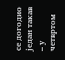се догодио један такав – у четвртом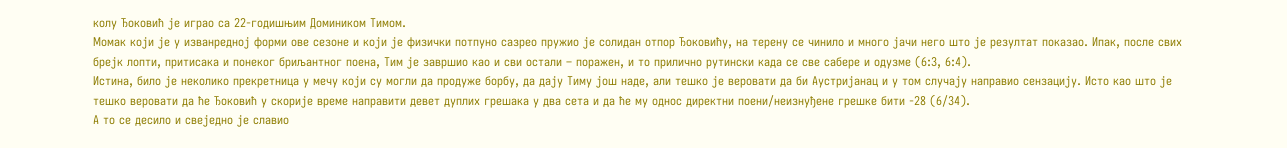колу Ђоковић је играо са 22-годишњим Домиником Тимом.
Момак који је у изванредној форми ове сезоне и који је физички потпуно сазрео пружио је солидан отпор Ђоковићу, на терену се чинило и много јачи него што је резултат показао. Ипак, после свих брејк лопти, притисака и понеког бриљантног поена, Тим је завршио као и сви остали – поражен, и то прилично рутински када се све сабере и одузме (6:3, 6:4).
Истина, било је неколико прекретница у мечу који су могли да продуже борбу, да дају Тиму још наде, али тешко је веровати да би Аустријанац и у том случају направио сензацију. Исто као што је тешко веровати да ће Ђоковић у скорије време направити девет дуплих грешака у два сета и да ће му однос директни поени/неизнуђене грешке бити -28 (6/34).
А то се десило и свеједно је славио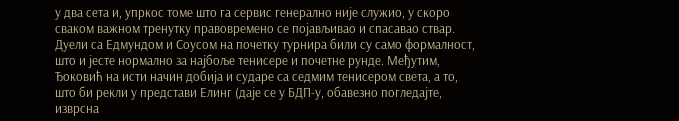у два сета и, упркос томе што га сервис генерално није служио, у скоро сваком важном тренутку правовремено се појављивао и спасавао ствар.
Дуели са Едмундом и Соусом на почетку турнира били су само формалност, што и јесте нормално за најбоље тенисере и почетне рунде. Међутим, Ђоковић на исти начин добија и сударе са седмим тенисером света, а то, што би рекли у представи Елинг (даје се у БДП-у, обавезно погледајте, изврсна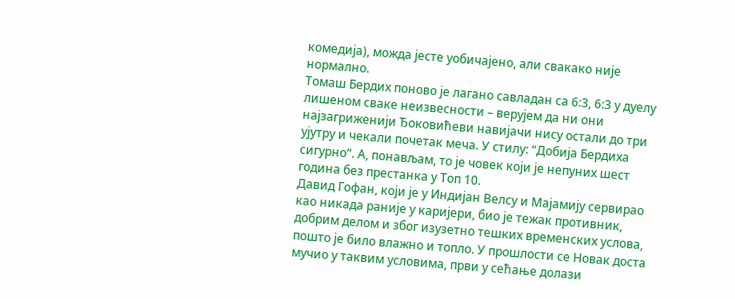комедија), можда јесте уобичајено, али свакако није нормално.
Томаш Бердих поново је лагано савладан са 6:3, 6:3 у дуелу лишеном сваке неизвесности – верујем да ни они најзагриженији Ђоковићеви навијачи нису остали до три ујутру и чекали почетак меча. У стилу: “Добија Бердиха сигурно“. А, понављам, то је човек који је непуних шест година без престанка у Топ 10.
Давид Гофан, који је у Индијан Велсу и Мајамију сервирао као никада раније у каријери, био је тежак противник, добрим делом и због изузетно тешких временских услова, пошто је било влажно и топло. У прошлости се Новак доста мучио у таквим условима, први у сећање долази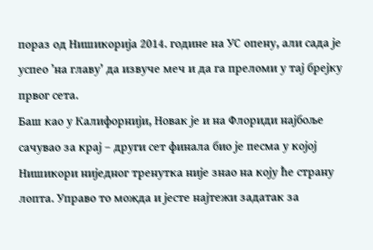пораз од Нишикорија 2014. године на УС опену, али сада је успео ’на главу’ да извуче меч и да га преломи у тај брејку првог сета.
Баш као у Калифорнији, Новак је и на Флориди најбоље сачувао за крај – други сет финала био је песма у којој Нишикори ниједног тренутка није знао на коју ће страну лопта. Управо то можда и јесте најтежи задатак за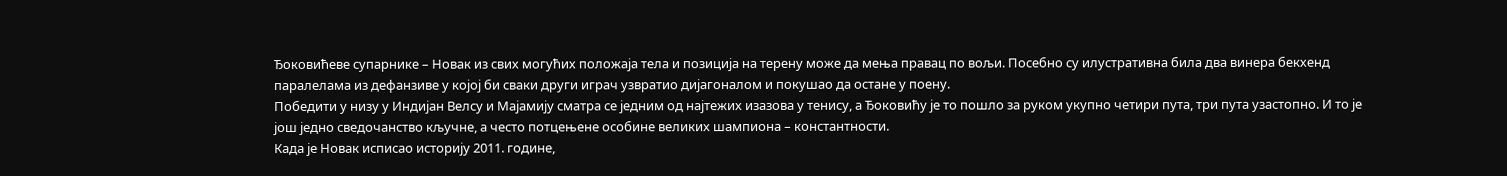Ђоковићеве супарнике – Новак из свих могућих положаја тела и позиција на терену може да мења правац по вољи. Посебно су илустративна била два винера бекхенд паралелама из дефанзиве у којој би сваки други играч узвратио дијагоналом и покушао да остане у поену.
Победити у низу у Индијан Велсу и Мајамију сматра се једним од најтежих изазова у тенису, а Ђоковићу је то пошло за руком укупно четири пута, три пута узастопно. И то је још једно сведочанство кључне, а често потцењене особине великих шампиона – константности.
Када је Новак исписао историју 2011. године,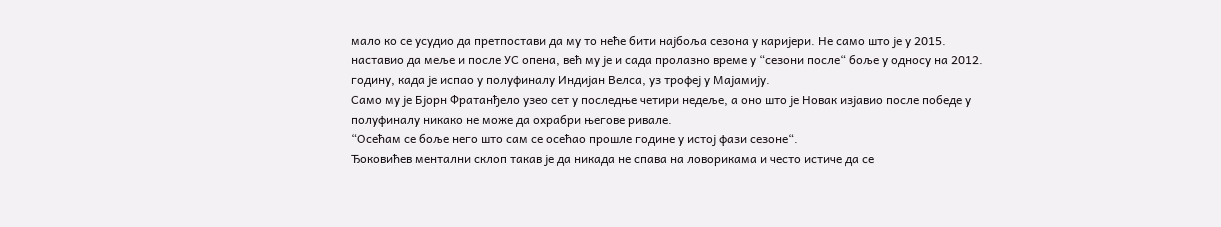мало ко се усудио да претпостави да му то неће бити најбоља сезона у каријери. Не само што је у 2015. наставио да меље и после УС опена, већ му је и сада пролазно време у “сезони после“ боље у односу на 2012. годину, када је испао у полуфиналу Индијан Велса, уз трофеј у Мајамију.
Само му је Бјорн Фратанђело узео сет у последње четири недеље, а оно што је Новак изјавио после победе у полуфиналу никако не може да охрабри његове ривале.
“Осећам се боље него што сам се осећао прошле године у истој фази сезоне“.
Ђоковићев ментални склоп такав је да никада не спава на ловорикама и често истиче да се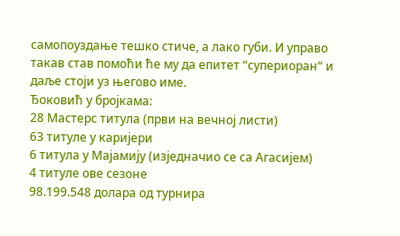самопоуздање тешко стиче, а лако губи. И управо такав став помоћи ће му да епитет “супериоран“ и даље стоји уз његово име.
Ђоковић у бројкама:
28 Мастерс титула (први на вечној листи)
63 титуле у каријери
6 титула у Мајамију (изједначио се са Агасијем)
4 титуле ове сезоне
98.199.548 долара од турнира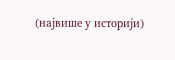(највише у историји)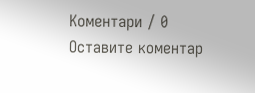Коментари / 0
Оставите коментар